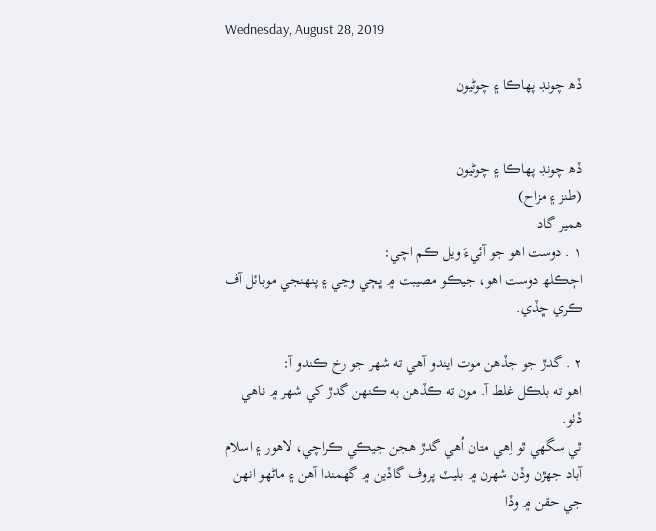Wednesday, August 28, 2019

ڏھ چونڊ پهاڪا ۽ چوڻيون


ڏھ چونڊ پهاڪا ۽ چوڻيون
(طنز ۽ مزاح)
همير گاد
۱ . دوست اهو جو آئيءَ ويل ڪم اچي:
اڄڪلھ دوست اهو، جيڪو مصيبت ۾ ڀڄي وڃي ۽ پنهنجي موبائل آف ڪري ڇڏي.

۲ . گدڙ جو جڏھن موت ايندو آھي ته شھر جو رخ ڪندو آ:
اهو ته بلڪل غلط آ. مون ته ڪڏھن به ڪنهن گدڙ کي شهر ۾ ناهي ڏٺو.
ٿي سگهي ٿو اِھي متان اُھي گدڙ ھجن جيڪي ڪراچي، لاهور ۽ اسلام آباد جهڙن وڏن شھرن ۾ بليٽ پروف گاڏين ۾ گهمندا آھن ۽ ماڻھو انهن جي حقن ۾ وڏا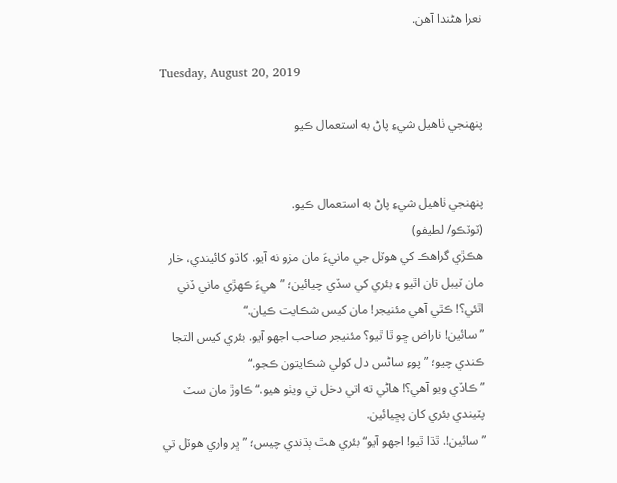نعرا هڻندا آھن.

Tuesday, August 20, 2019

پنھنجي ٺاھيل شيءِ پاڻ به استعمال ڪيو


پنھنجي ٺاھيل شيءِ پاڻ به استعمال ڪيو.
(ٽوٽڪو/ لطيفو)
ھڪڙي گراھڪ کي ھوٽل جي مانيءَ مان مزو نه آيو. کاڌو کائيندي، خار مان ٽيبل تان اٿيو ۽ بئري کي سڏي چيائين؛ ”ھيءَ ڪھڙي ماني ڏني اٿئي؟! ڪٿي آھي مئنيجر! مان کيس شڪايت ڪيان.“
”سائين! ناراض ڇو ٿا ٿيو؟ مئنيجر صاحب اجھو آيو. بئري کيس التجا ڪندي چيو؛ ”پوءِ ساڻس دل کولي شڪايتون ڪجو.“
”ڪاڏي ويو آھي؟! ھاڻي ته اتي دخل تي ويٺو ھيو.“ ڪاوڙ مان سٽ پٽيندي بئري کان پڇيائين.
”سائين!. ٿڌا ٿيو! اجھو آيو“ بئري ھٿ ٻڌندي چيس؛ ”ڀر واري ھوٽل تي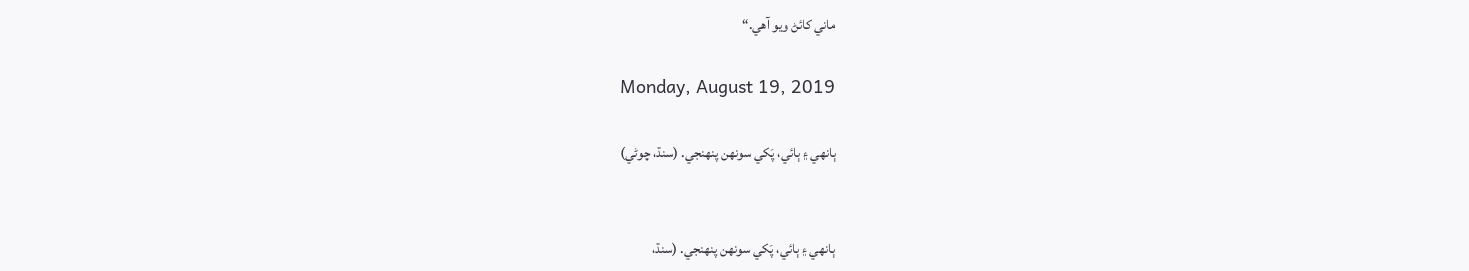ماني کائڻ ويو آھي.“

Monday, August 19, 2019

ٻانهي ۽ ٻائي، پَکي سونهن پنهنجي. (سنڌ، چوڻي)


ٻانهي ۽ ٻائي، پَکي سونهن پنهنجي. (سنڌ،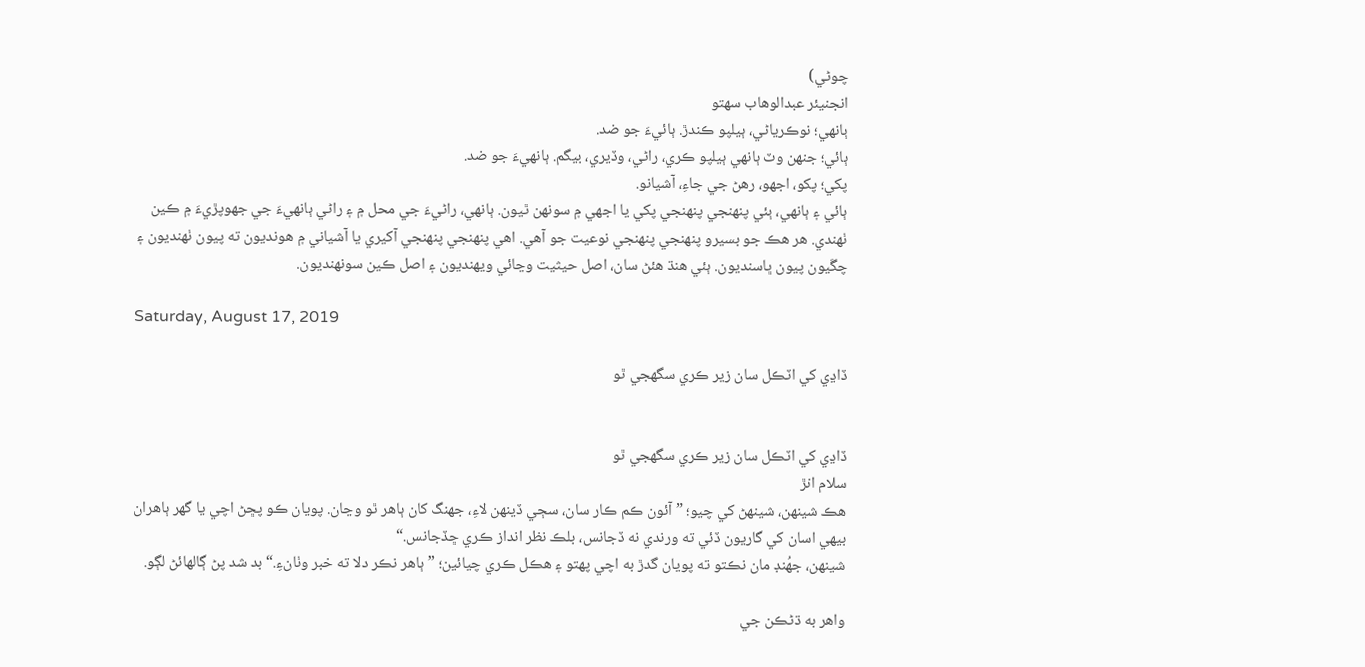چوڻي)
انجنيئر عبدالوھاب سھتو
ٻانھي؛ نوڪرياڻي، ٻيلپو ڪندڙ. ٻائيءَ جو ضد.
ٻائي؛ جنھن وٽ ٻانھي ٻيلپو ڪري، راڻي، وڏيري، بيگم. ٻانھيءَ جو ضد.
پکي؛ پکو، اجھو، رھڻ جي جاءِ، آشيانو.
ٻائي ۽ ٻانھي، ٻئي پنھنجي پنھنجي پکي يا اجھي ۾ سونھن ٿيون. ٻانھي، راڻيءَ جي محل ۾ ۽ راڻي ٻانھيءَ جي جھوپڙيءَ ۾ ڪين ٺھندي. ھر ھڪ جو بسيرو پنھنجي پنھنجي نوعيت جو آھي. اھي پنھنجي پنھنجي آکيري يا آشياني ۾ ھونديون ته پيون ٺھنديون ۽ چڱيون پيون ڀاسنديون. ٻئي ھنڌ ھئڻ سان، اصل حيثيت وڃائي ويھنديون ۽ اصل ڪين سونھنديون.

Saturday, August 17, 2019

ڏاڍي کي اٽڪل سان زير ڪري سگھجي ٿو


ڏاڍي کي اٽڪل سان زير ڪري سگھجي ٿو
سلام انڙ
هڪ شينهن، شينهڻ کي چيو؛ ”آئون ڪم ڪار سان، سڄي ڏينھن لاءِ، جھنگ کان ٻاھر ٿو وڃان. پويان ڪو پڇڻ اچي يا گهر ٻاهران بيهي اسان کي گاريون ڏئي ته ورندي نه ڏجانس، بلڪ نظر انداز ڪري ڇڏجانس.“
شينهن، جھُنڊ مان نڪتو ته پويان گدڙ به اچي پھتو ۽ هڪل ڪري چيائين؛ ”ٻاهر نڪر دلا ته خبر وٺانءِ.“ بد شد پڻ ڳالھائڻ لڳو.

واھر به ڌڻڪن جي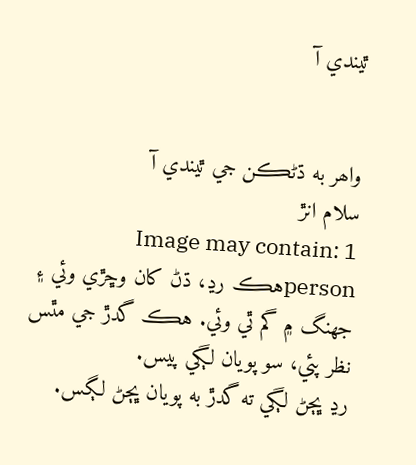ٿيندي آ


واھر به ڌڻڪن جي ٿيندي آ
سلام انڙ
Image may contain: 1 personهڪ رڍ، ڌڻ کان وڇڙي وئي ۽ جهنگ ۾ گم ٿي وئي. هڪ گدڙ جي مٿس نظر پئي، سو پويان لڳي پيس.
رڍ ڀڄڻ لڳي ته گدڙ به پويان ڀڄڻ لڳس.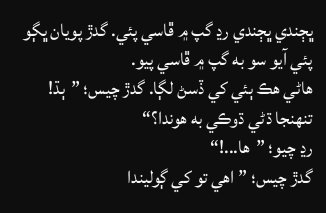ڀڄندي ڀڄندي رڍ گپ ۾ ڦاسي پئي. گدڙ پويان ڀڳو پئي آيو سو به گپ ۾ ڦاسي پيو.
هاڻي هڪ ٻئي کي ڏسڻ لڳا. گدڙ چيس؛ ”ٻڌ! تنهنجا ڌڻي ڌوڪي به هوندا؟“
رڍ چيو؛ ”ها...!“
گدڙ چيس؛ ”اهي تو کي ڳوليندا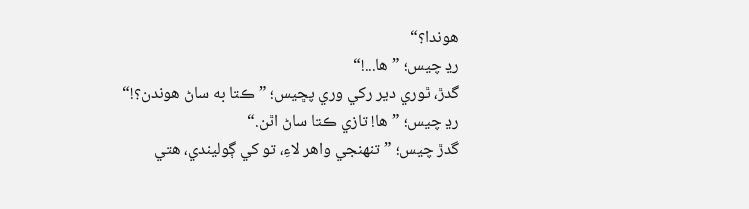هوندا؟“
رڍ چيس؛ ”ها...!“
گدڙ، ٿوري دير رکي وري پڇيس؛ ”ڪتا به ساڻ هوندن؟!“
رڍ چيس؛ ”ها! تازي ڪتا ساڻ اٿن.“
گدڙ چيس؛ ”تنھنجي واھر لاءِ، تو کي ڳوليندي، هتي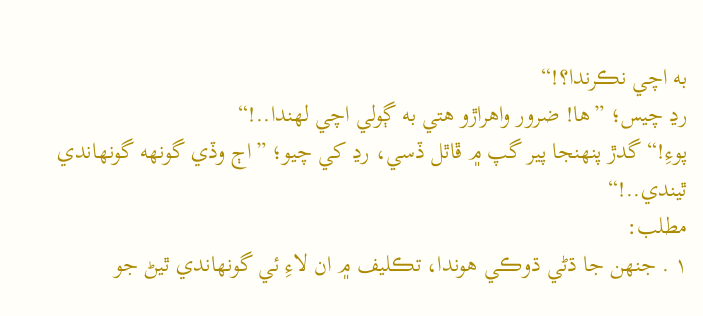به اچي نڪرندا؟!“
رڍ چيس؛ ”ها! ضرور واھراڙو ھتي به ڳولي اچي لھندا..!“
پوءِ!“ گدڙ پنهنجا پير گپ ۾ ڦاٿل ڏسي، رڍ کي چيو؛ ”اڄ وڏي گونهه گونهاندي ٿيندي..!“
مطلب:
۱ . جنھن جا ڌڻي ڌوڪي ھوندا، تڪليف ۾ ان لاءِ ئي گونهاندي ٿيڻ جو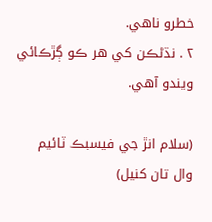خطرو ناهي.
۲ . نڌڻڪن کي ھر ڪو ڳڙڪائي ويندو آھي.

(سلام انڙ جي فيسبڪ ٽائيم وال تان کنيل)